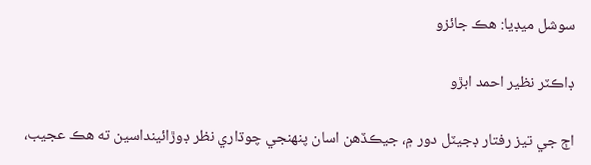سوشل ميڊيا: هڪ جائزو

ڊاڪٽر نظير احمد ابڙو

اڄ جي تيز رفتار ڊجيٽل دور ۾، جيڪڏهن اسان پنهنجي چوڌاري نظر ڊوڙائينداسين ته هڪ عجيب،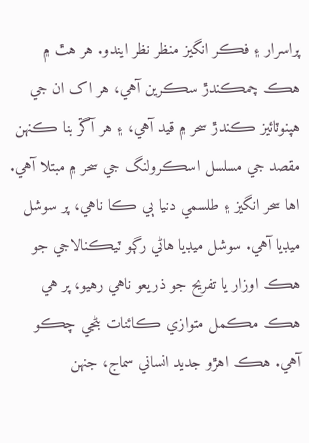پراسرار ۽ فڪر انگيز منظر نظر ايندو. هر هٿ ۾ هڪ چمڪندڙ سڪرين آهي، هر اک ان جي هپنوٽائيز ڪندڙ سحر ۾ قيد آهي، ۽ هر آڱر بنا ڪنهن مقصد جي مسلسل اسڪرولنگ جي سحر ۾ مبتلا آهي. اها سحر انگيز ۽ طلسمي دنيا ٻي ڪا ناهي، پر سوشل ميڊيا آهي. سوشل ميڊيا هاڻي رڳو ٽيڪنالاجي جو هڪ اوزار يا تفريح جو ذريعو ناهي رهيو، پر هي هڪ مڪمل متوازي ڪائنات بڻجي چڪو آهي. هڪ اهڙو جديد انساني سماج، جنهن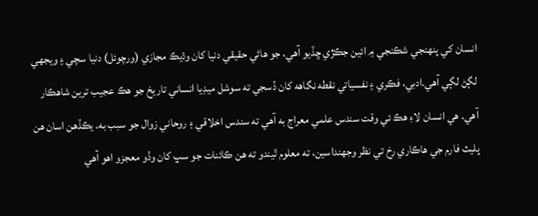انسان کي پنهنجي شڪنجي ۾ ائين جڪڙي ڇڏيو آهي، جو هاڻي حقيقي دنيا کان وڌيڪ مجازي (ورچوئل) دنيا سچي ۽ ويجهي لڳڻ لڳي آهي.ادبي، فڪري ۽ نفسياتي نقطه نگاهه کان ڏسجي ته سوشل ميڊيا انساني تاريخ جو هڪ عجيب ترين شاهڪار آهي. هي انسان لاءِ هڪ ئي وقت سندس علمي معراج به آهي ته سندس اخلاقي ۽ روحاني زوال جو سبب به. يڪڏهن اسان هن پليٽ فارم جي هاڪاري رخ تي نظر وجهنداسين، ته معلوم ٿيندو ته هن ڪائنات جو سڀ کان وڏو معجزو اهو آهي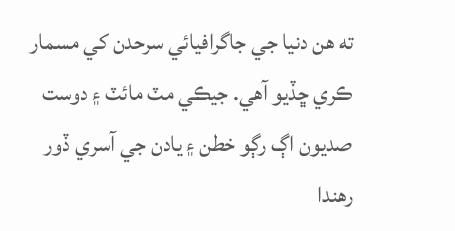ته هن دنيا جي جاگرافيائي سرحدن کي مسمار ڪري ڇڏيو آهي. جيڪي مٽ مائٽ ۽ دوست صديون اڳ رڳو خطن ۽ يادن جي آسري ڏور رهندا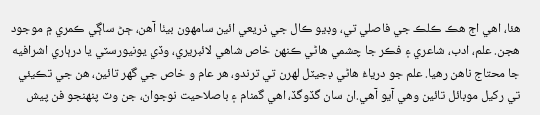هئا، اهي اڄ هڪ ڪلڪ جي فاصلي تي، وڊيو ڪال جي ذريعي ائين سامهون بيٺا آهن، ڄڻ ساڳي ڪمري ۾ موجود هجن. علم، ادب، شاعري ۽ فڪر جا چشمي هاڻي ڪنهن خاص شاهي لائبريري، وڏي يونيورسٽي يا درٻاري اشرافيه جا محتاج ناهن رهيا. علم جو درياءُ هاڻي ڊجيٽل لهرن تي ترندو، هر عام و خاص جي گهر تائين، هن جي تڪيئي تي رکيل موبائل تائين وهي آيو آهي.ان سان گڏوگڏ، اهي گمنام ۽ باصلاحيت نوجوان، جن وٽ پنهنجو فن پيش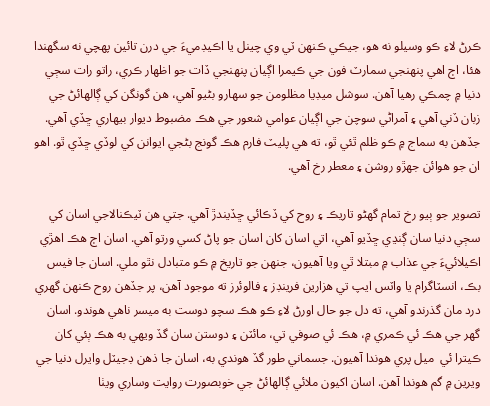ڪرڻ لاءِ ڪو وسيلو نه هو، جيڪي ڪنهن ٽي وي چينل يا اڪيڊميءَ جي درن تائين پهچي نه سگهندا هئا، اڄ اهي پنهنجي سمارٽ فون جي ڪيمرا اڳيان پنهنجي ڏات جو اظهار ڪري، راتو رات سڄي دنيا ۾ چمڪي رهيا آهن. سوشل ميڊيا مظلومن جو سهارو بڻيو آهي، هن گونگن کي ڳالهائڻ جي زبان ڏني آهي ۽ آمراڻي سوچن جي اڳيان عوامي شعور جي هڪ مضبوط ديوار بيهاري ڇڏي آهي. جڏهن به سماج ۾ ڪو ظلم ٿئي ٿو، ته هي پليٽ فارم هڪ گونج بڻجي ايوانن کي لوڏي ڇڏي ٿو. اهو ان جو هوائن جهڙو روشن ۽ معطر رخ آهي.

تصوير جو ٻيو رخ تمام گهڻو تاريڪ ۽ روح کي ڏڪائي ڇڏيندڙ آهي. جتي هن ٽيڪنالاجي اسان کي سڄي دنيا سان ڳنڍي ڇڏيو آهي، اتي اسان کان اسان جو پاڻ کسي ورتو آهي. اسان اڄ هڪ اهڙي اڪيلائيءَ جي عذاب ۾ مبتلا ٿي ويا آهيون، جنهن جو تاريخ ۾ ڪو متبادل نٿو ملي. اسان جا فيس بڪ، انسٽاگرام يا واٽس ايپ تي هزارين فرينڊز ۽ فالوئرز ته موجود آهن، پر جڏهن روح ڪنهن گهري درد مان گذرندو آهي، ته دل جو حال اورڻ لاءِ ڪو هڪ سچو دوست به ميسر ناهي هوندو. اسان گهر جي هڪ ئي ڪمري ۾، هڪ ئي صوفي تي، مائٽن ۽ دوستن سان گڏ ويهي به هڪ ٻئي کان ڪيترا ئي  ميل پري هوندا آهيون. جسماني طور گڏ هوندي به، اسان جا ذهن ڊجيٽل وايرل دنيا جي ويرين ۾ گم هوندا آهن. اسان اکيون ملائي ڳالهائڻ جي خوبصورت روايت وساري ويٺا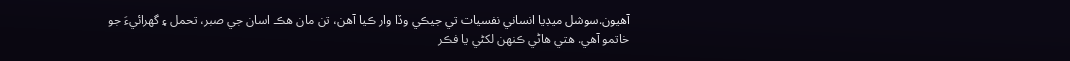آهيون.سوشل ميڊيا انساني نفسيات تي جيڪي وڏا وار ڪيا آهن، تن مان هڪ اسان جي صبر، تحمل ۽ گهرائيءَ جو خاتمو آهي. هتي هاڻي ڪنهن لکڻي يا فڪر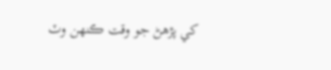کي پڙهڻ جو وقت ڪنهن وٽ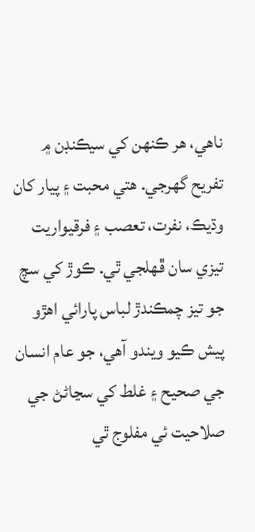ناهي، هر ڪنهن کي سيڪنڊن ۾ تفريح گهرجي. هتي محبت ۽ پيار کان وڌيڪ، نفرت، تعصب ۽ فرقيواريت تيزي سان ڦهلجي ٿي. ڪوڙ کي سچ جو تيز چمڪندڙ لباس پارائي اهڙو پيش ڪيو ويندو آهي، جو عام انسان جي صحيح ۽ غلط کي سڃاڻڻ جي صلاحيت ئي مفلوج ٿي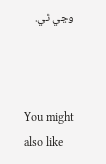وڃي ٿي.



You might also like